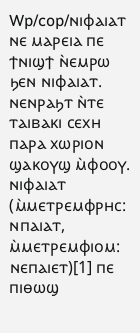Wp/cop/ⲛⲓⲫⲁⲓⲁⲧ
ⲛⲉ ⲙⲁⲣⲉⲓⲁ ⲡⲉ ϯⲛⲓϣϯ ⲛ̀ⲉⲙⲣⲱ ϧⲉⲛ ⲛⲓⲫⲁⲓⲁⲧ. ⲛⲉⲛⲣⲁϧⲧ ⲛ̀ⲧⲉ ⲧⲁⲓⲃⲁⲕⲓ ⲥⲉⲭⲏ ⲡⲁⲣⲁ ⲭⲱⲣⲓⲟⲛ ϣⲁⲕⲟⲩϣ ⲙ̀ⲫⲟⲟⲩ.
ⲛⲓⲫⲁⲓⲁⲧ (ⲙ̀ⲙⲉⲧⲣⲉⲙⲫⲣⲏⲥ: ⲛⲡⲁⲓⲁⲧ, ⲙ̀ⲙⲉⲧⲣⲉⲙⲫⲓⲟⲙ: ⲛⲉⲡⲁⲓⲉⲧ)[1] ⲡⲉ ⲡⲓⲑⲱϣ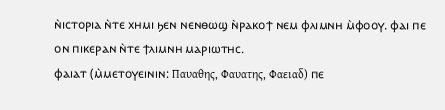ⲛ̀ⲓⲥⲧⲟⲣⲓⲁ ⲛ̀ⲧⲉ ⲭⲏⲙⲓ ϧⲉⲛ ⲛⲉⲛⲑⲱϣ ⲛ̀ⲣⲁⲕⲟϯ ⲛⲉⲙ ⲫⲗⲓⲙⲛⲏ ⲙ̀ⲫⲟⲟⲩ. ⲫⲁⲓ ⲡⲉ ⲟⲛ ⲡⲓⲕⲉⲣⲁⲛ ⲛ̀ⲧⲉ ϯⲗⲓⲙⲛⲏ ⲙⲁⲣⲓⲱⲧⲏⲥ.
ⲫⲁⲓⲁⲧ (ⲙ̀ⲙⲉⲧⲟⲩⲉⲓⲛⲓⲛ: Παυαθης, Φαυατης, Φαειαδ) ⲡⲉ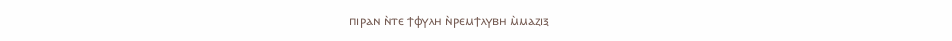ⲡⲓⲣⲁⲛ ⲛ̀ⲧⲉ ϯⲫⲩⲗⲏ ⲛ̀ⲣⲉⲙϯⲗⲩⲃⲏ ⲙ̀ⲙⲁⲍⲓⲝ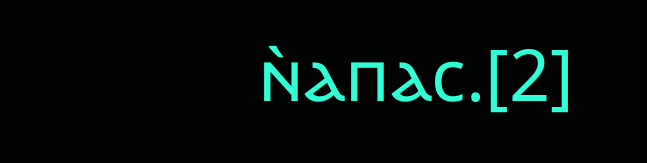ⲛ̀ⲁⲡⲁⲥ.[2]